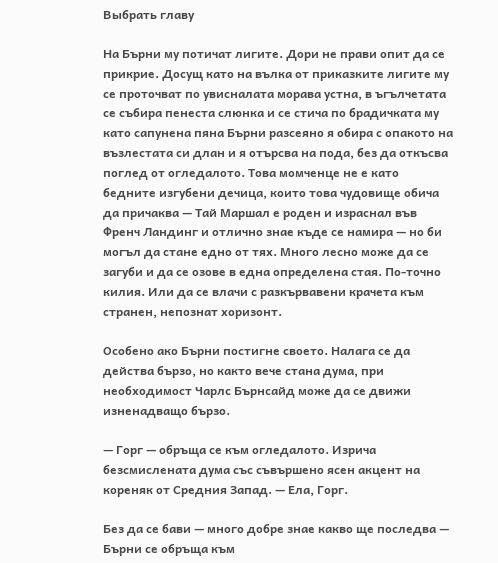Выбрать главу

На Бърни му потичат лигите. Дори не прави опит да се прикрие. Досущ като на вълка от приказките лигите му се проточват по увисналата морава устна, в ъгълчетата се събира пенеста слюнка и се стича по брадичката му като сапунена пяна Бърни разсеяно я обира с опакото на възлестата си длан и я отърсва на пода, без да откъсва поглед от огледалото. Това момченце не е като бедните изгубени дечица, които това чудовище обича да причаква — Тай Маршал е роден и израснал във Френч Ландинг и отлично знае къде се намира — но би могъл да стане едно от тях. Много лесно може да се загуби и да се озове в една определена стая. По-точно килия. Или да се влачи с разкървавени крачета към странен, непознат хоризонт.

Особено ако Бърни постигне своето. Налага се да действа бързо, но както вече стана дума, при необходимост Чарлс Бърнсайд може да се движи изненадващо бързо.

— Горг — обръща се към огледалото. Изрича безсмислената дума със съвършено ясен акцент на кореняк от Средния Запад. — Ела, Горг.

Без да се бави — много добре знае какво ще последва — Бърни се обръща към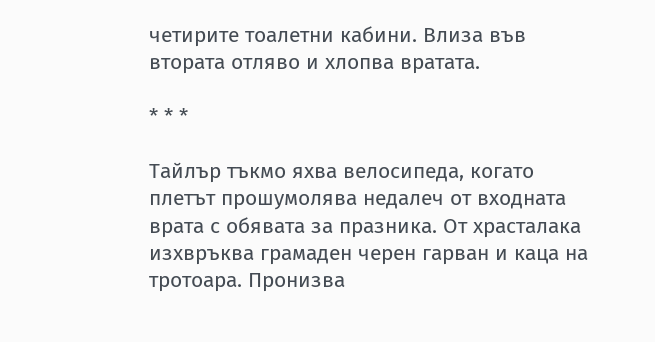четирите тоалетни кабини. Влиза във втората отляво и хлопва вратата.

* * *

Тайлър тъкмо яхва велосипеда, когато плетът прошумолява недалеч от входната врата с обявата за празника. От храсталака изхвръква грамаден черен гарван и каца на тротоара. Пронизва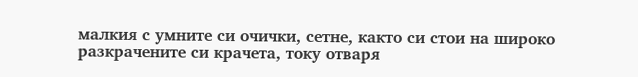малкия с умните си очички, сетне, както си стои на широко разкрачените си крачета, току отваря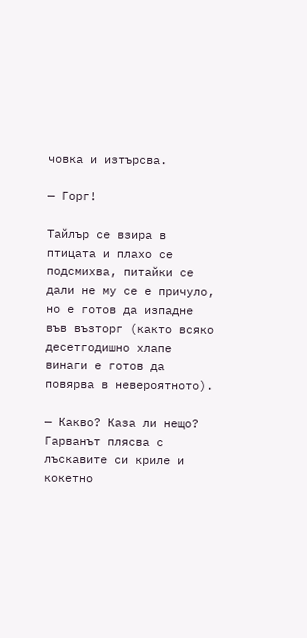човка и изтърсва.

— Горг!

Тайлър се взира в птицата и плахо се подсмихва, питайки се дали не му се е причуло, но е готов да изпадне във възторг (както всяко десетгодишно хлапе винаги е готов да повярва в невероятното).

— Какво? Каза ли нещо? Гарванът плясва с лъскавите си криле и кокетно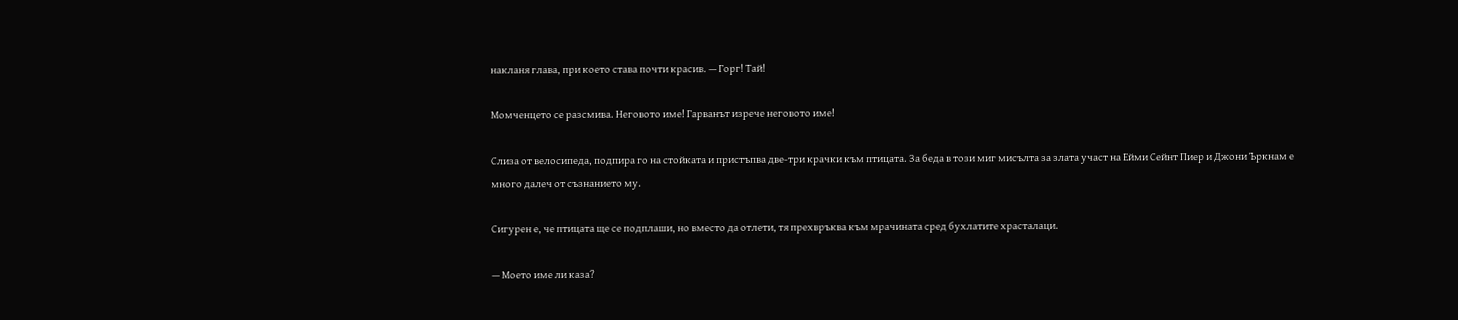накланя глава, при което става почти красив. — Горг! Тай!

Момченцето се разсмива. Неговото име! Гарванът изрече неговото име!

Слиза от велосипеда, подпира го на стойката и пристъпва две-три крачки към птицата. За беда в този миг мисълта за злата участ на Ейми Сейнт Пиер и Джони Ъркнам е много далеч от съзнанието му.

Сигурен е, че птицата ще се подплаши, но вместо да отлети, тя прехвръква към мрачината сред бухлатите храсталаци.

— Моето име ли каза?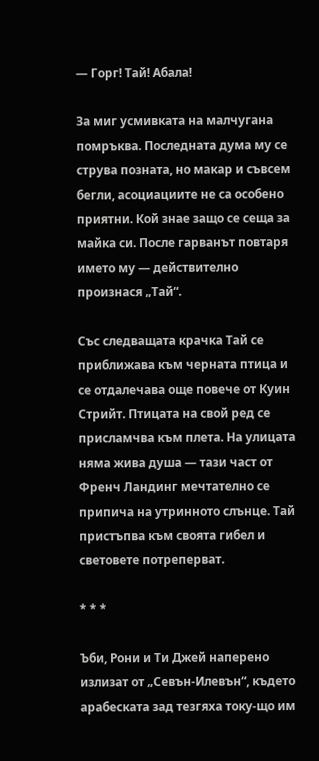— Горг! Тай! Абала!

За миг усмивката на малчугана помръква. Последната дума му се струва позната, но макар и съвсем бегли, асоциациите не са особено приятни. Кой знае защо се сеща за майка си. После гарванът повтаря името му — действително произнася „Тай“.

Със следващата крачка Тай се приближава към черната птица и се отдалечава още повече от Куин Стрийт. Птицата на свой ред се присламчва към плета. На улицата няма жива душа — тази част от Френч Ландинг мечтателно се припича на утринното слънце. Тай пристъпва към своята гибел и световете потреперват.

* * *

Ъби, Рони и Ти Джей наперено излизат от „Севън-Илевън“, където арабеската зад тезгяха току-що им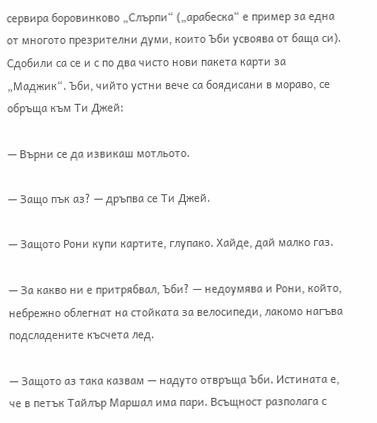сервира боровинково „Слърпи“ („арабеска“ е пример за една от многото презрителни думи, които Ъби усвоява от баща си). Сдобили са се и с по два чисто нови пакета карти за „Маджик“. Ъби, чийто устни вече са боядисани в мораво, се обръща към Ти Джей:

— Върни се да извикаш мотльото.

— Защо пък аз? — дръпва се Ти Джей.

— Защото Рони купи картите, глупако. Хайде, дай малко газ.

— За какво ни е притрябвал, Ъби? — недоумява и Рони, който, небрежно облегнат на стойката за велосипеди, лакомо нагъва подсладените късчета лед.

— Защото аз така казвам — надуто отвръща Ъби. Истината е, че в петък Тайлър Маршал има пари. Всъщност разполага с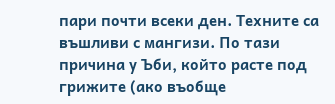пари почти всеки ден. Техните са въшливи с мангизи. По тази причина у Ъби, който расте под грижите (ако въобще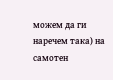можем да ги наречем така) на самотен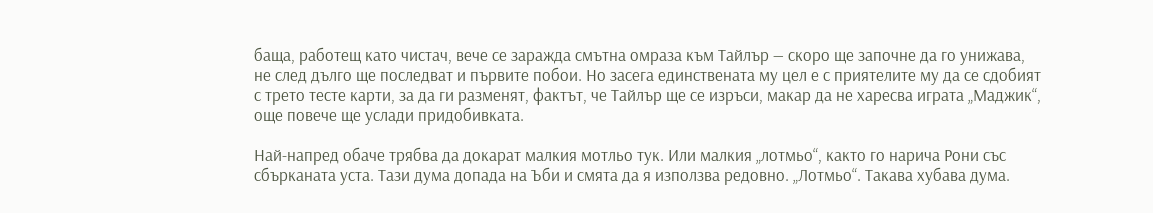баща, работещ като чистач, вече се заражда смътна омраза към Тайлър — скоро ще започне да го унижава, не след дълго ще последват и първите побои. Но засега единствената му цел е с приятелите му да се сдобият с трето тесте карти, за да ги разменят, фактът, че Тайлър ще се изръси, макар да не харесва играта „Маджик“, още повече ще услади придобивката.

Най-напред обаче трябва да докарат малкия мотльо тук. Или малкия „лотмьо“, както го нарича Рони със сбърканата уста. Тази дума допада на Ъби и смята да я използва редовно. „Лотмьо“. Такава хубава дума.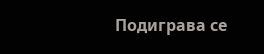Подиграва се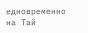едновременно на Тай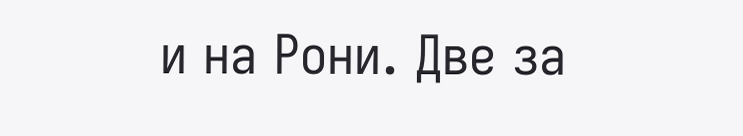и на Рони. Две за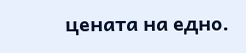цената на едно.